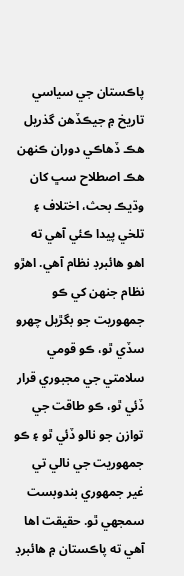پاڪستان جي سياسي تاريخ ۾ جيڪڏهن گذريل هڪ ڏهاڪي دوران ڪنهن هڪ اصطلاح سڀ کان وڌيڪ بحث، اختلاف ۽ تلخي پيدا ڪئي آهي ته اهو هائبرڊ نظام آهي. اهڙو نظام جنهن کي ڪو جمهوريت جو بگڙيل چهرو سڏي ٿو، ڪو قومي سلامتي جي مجبوري قرار ڏئي ٿو، ڪو طاقت جي توازن جو نالو ڏئي ٿو ۽ ڪو جمهوريت جي نالي تي غير جمهوري بندوبست سمجهي ٿو. حقيقت اها آهي ته پاڪستان ۾ هائبرڊ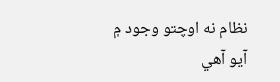نظام نه اوچتو وجود ۾ آيو آهي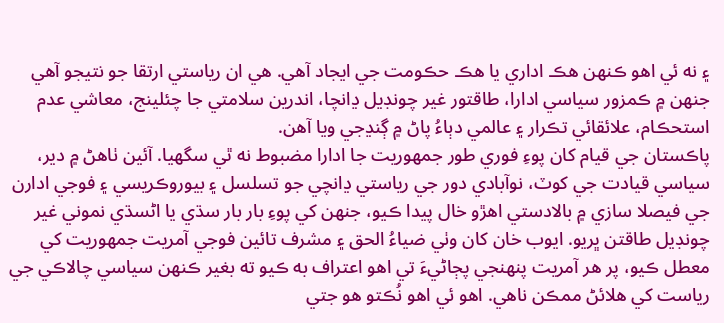۽ نه ئي اهو ڪنهن هڪ اداري يا هڪ حڪومت جي ايجاد آهي. هي ان رياستي ارتقا جو نتيجو آهي جنهن ۾ ڪمزور سياسي ادارا، طاقتور غير چونڊيل ڍانچا، اندرين سلامتي جا چئلينج، معاشي عدم استحڪام، علائقائي تڪرار ۽ عالمي دٻاءُ پاڻ ۾ ڳنڍجي ويا آهن.
پاڪستان جي قيام کان پوءِ فوري طور جمهوريت جا ادارا مضبوط نه ٿي سگهيا. آئين ٺاهڻ ۾ دير، سياسي قيادت جي کوٽ، نوآبادي دور جي رياستي ڍانچي جو تسلسل ۽ بيوروڪريسي ۽ فوجي ادارن جي فيصلا سازي ۾ بالادستي اهڙو خال پيدا ڪيو، جنهن کي پوءِ بار بار سڌي يا اڻسڌي نموني غير چونڊيل طاقتن ڀريو. ايوب خان کان وٺي ضياءُ الحق ۽ مشرف تائين فوجي آمريت جمهوريت کي معطل ڪيو، پر هر آمريت پنهنجي پڄاڻيءَ تي اهو اعتراف به ڪيو ته بغير ڪنهن سياسي چالاڪي جي رياست کي هلائڻ ممڪن ناهي. اهو ئي اهو نُڪتو هو جتي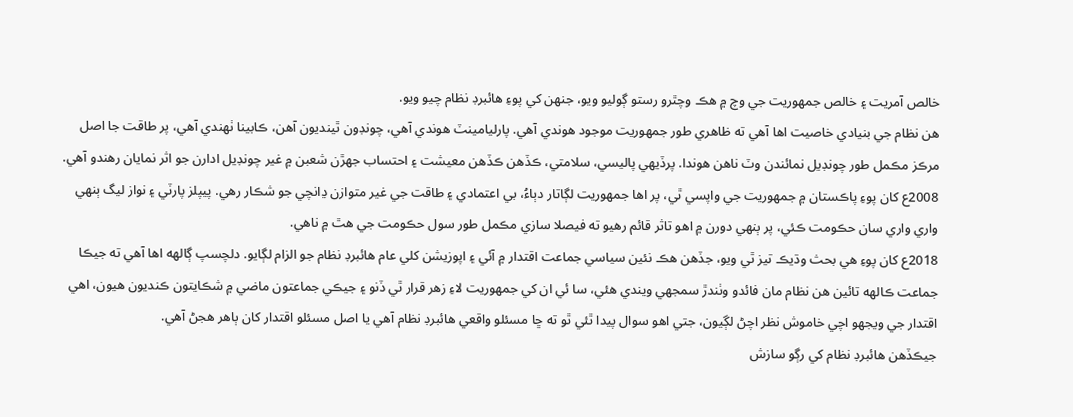خالص آمريت ۽ خالص جمهوريت جي وچ ۾ هڪ وچٿرو رستو ڳوليو ويو، جنهن کي پوءِ هائبرڊ نظام چيو ويو.
هن نظام جي بنيادي خاصيت اها آهي ته ظاهري طور جمهوريت موجود هوندي آهي. پارليامينٽ هوندي آهي، چونڊون ٿينديون آهن، ڪابينا ٺهندي آهي، پر طاقت جا اصل مرڪز مڪمل طور چونڊيل نمائندن وٽ ناهن هوندا. پرڏيهي پاليسي، سلامتي، ڪڏهن ڪڏهن معيشت ۽ احتساب جهڙن شعبن ۾ غير چونڊيل ادارن جو اثر نمايان رهندو آهي. 2008ع کان پوءِ پاڪستان ۾ جمهوريت جي واپسي ٿي، پر اها جمهوريت لڳاتار دٻاءُ، بي اعتمادي ۽ طاقت جي غير متوازن ڍانچي جو شڪار رهي. پيپلز پارٽي ۽ نواز ليگ ٻنهي واري واري سان حڪومت ڪئي، پر ٻنهي دورن ۾ اهو تاثر قائم رهيو ته فيصلا سازي مڪمل طور سول حڪومت جي هٿ ۾ ناهي.
2018ع کان پوءِ هي بحث وڌيڪ تيز ٿي ويو، جڏهن هڪ نئين سياسي جماعت اقتدار ۾ آئي ۽ اپوزيشن کلي عام هائبرڊ نظام جو الزام لڳايو. دلچسپ ڳالهه اها آهي ته جيڪا جماعت ڪالهه تائين هن نظام مان فائدو وٺندڙ سمجهي ويندي هئي، سا ئي ان کي جمهوريت لاءِ زهر قرار ٿي ڏنو ۽ جيڪي جماعتون ماضي ۾ شڪايتون ڪنديون هيون، اهي اقتدار جي ويجهو اچي خاموش نظر اچڻ لڳيون، جتي اهو سوال پيدا ٿئي ٿو ته ڇا مسئلو واقعي هائبرڊ نظام آهي يا اصل مسئلو اقتدار کان ٻاهر هجڻ آهي.
جيڪڏهن هائبرڊ نظام کي رڳو سازش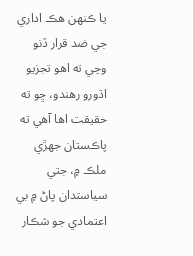يا ڪنهن هڪ اداري جي ضد قرار ڏنو وڃي ته اهو تجزيو اڌورو رهندو، ڇو ته حقيقت اها آهي ته پاڪستان جهڙي ملڪ ۾، جتي سياستدان پاڻ ۾ بي اعتمادي جو شڪار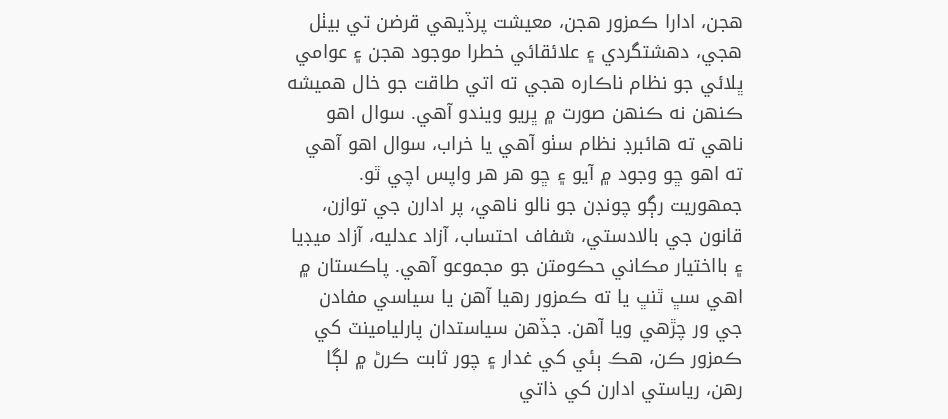هجن، ادارا ڪمزور هجن، معيشت پرڏيهي قرضن تي بيٺل هجي، دهشتگردي ۽ علائقائي خطرا موجود هجن ۽ عوامي ڀلائي جو نظام ناڪاره هجي ته اتي طاقت جو خال هميشه ڪنهن نه ڪنهن صورت ۾ ڀريو ويندو آهي. سوال اهو ناهي ته هائبرڊ نظام سٺو آهي يا خراب، سوال اهو آهي ته اهو ڇو وجود ۾ آيو ۽ ڇو هر هر واپس اچي ٿو.
جمهوريت رڳو چونڊن جو نالو ناهي، پر ادارن جي توازن، قانون جي بالادستي، شفاف احتساب، آزاد عدليه، آزاد ميڊيا ۽ بااختيار مڪاني حڪومتن جو مجموعو آهي. پاڪستان ۾ اهي سڀ ٿنڀ يا ته ڪمزور رهيا آهن يا سياسي مفادن جي ور چڙهي ويا آهن. جڏهن سياستدان پارليامينٽ کي ڪمزور ڪن، هڪ ٻئي کي غدار ۽ چور ثابت ڪرڻ ۾ لڳا رهن، رياستي ادارن کي ذاتي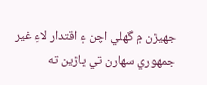جهيڙن ۾ گهلي اچن ۽ اقتدار لاءِ غير جمهوري سهارن تي ڀاڙين ته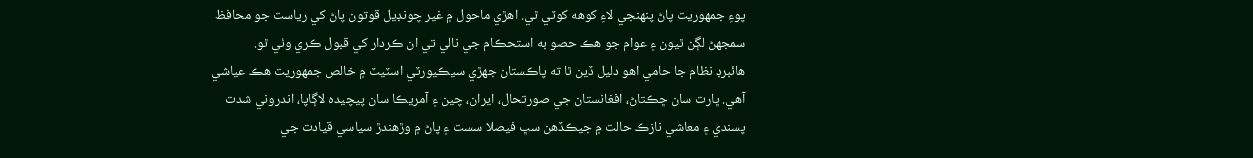پوءِ جمهوريت پاڻ پنهنجي لاءِ کوهه کوٽي ٿي. اهڙي ماحول ۾ غير چونڊيل قوتون پاڻ کي رياست جو محافظ سمجهڻ لڳن ٿيون ۽ عوام جو هڪ حصو به استحڪام جي نالي تي ان ڪردار کي قبول ڪري وٺي ٿو.
هائبرڊ نظام جا حامي اهو دليل ڏين ٿا ته پاڪستان جهڙي سيڪيورٽي اسٽيٽ ۾ خالص جمهوريت هڪ عياشي آهي. ڀارت سان ڇڪتاڻ، افغانستان جي صورتحال، ايران، چين ۽ آمريڪا سان پيچيده لاڳاپا، اندروني شدت پسندي ۽ معاشي نازڪ حالت ۾ جيڪڏهن سڀ فيصلا سست ۽ پاڻ ۾ وڙهندڙ سياسي قيادت جي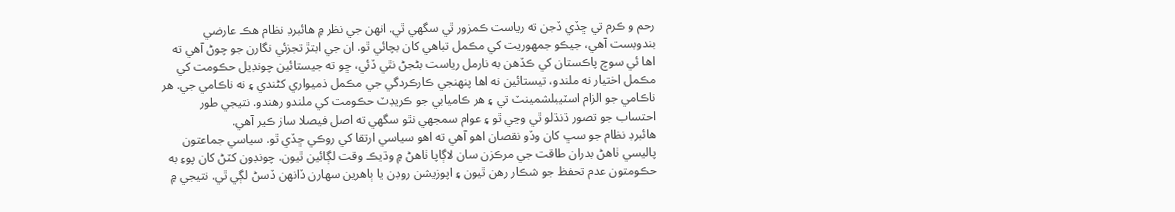رحم و ڪرم تي ڇڏي ڏجن ته رياست ڪمزور ٿي سگهي ٿي. انهن جي نظر ۾ هائبرڊ نظام هڪ عارضي بندوبست آهي، جيڪو جمهوريت کي مڪمل تباهي کان بچائي ٿو. ان جي ابتڙ تجزئي نگارن جو چوڻ آهي ته اها ئي سوچ پاڪستان کي ڪڏهن به نارمل رياست بڻجڻ نٿي ڏئي، ڇو ته جيستائين چونڊيل حڪومت کي مڪمل اختيار نه ملندو، تيستائين نه اها پنهنجي ڪارڪردگي جي مڪمل ذميواري کڻندي ۽ نه ناڪامي جي. هر ناڪامي جو الزام اسٽيبلشمينٽ تي ۽ هر ڪاميابي جو ڪريڊٽ حڪومت کي ملندو رهندو. نتيجي طور احتساب جو تصور ڌنڌلو ٿي وڃي ٿو ۽ عوام سمجهي نٿو سگهي ته اصل فيصلا ساز ڪير آهي.
هائبرڊ نظام جو سڀ کان وڏو نقصان اهو آهي ته اهو سياسي ارتقا کي روڪي ڇڏي ٿو. سياسي جماعتون پاليسي ٺاهڻ بدران طاقت جي مرڪزن سان لاڳاپا ٺاهڻ ۾ وڌيڪ وقت لڳائين ٿيون. چونڊون کٽڻ کان پوءِ به حڪومتون عدم تحفظ جو شڪار رهن ٿيون ۽ اپوزيشن روڊن يا ٻاهرين سهارن ڏانهن ڏسڻ لڳي ٿي. نتيجي ۾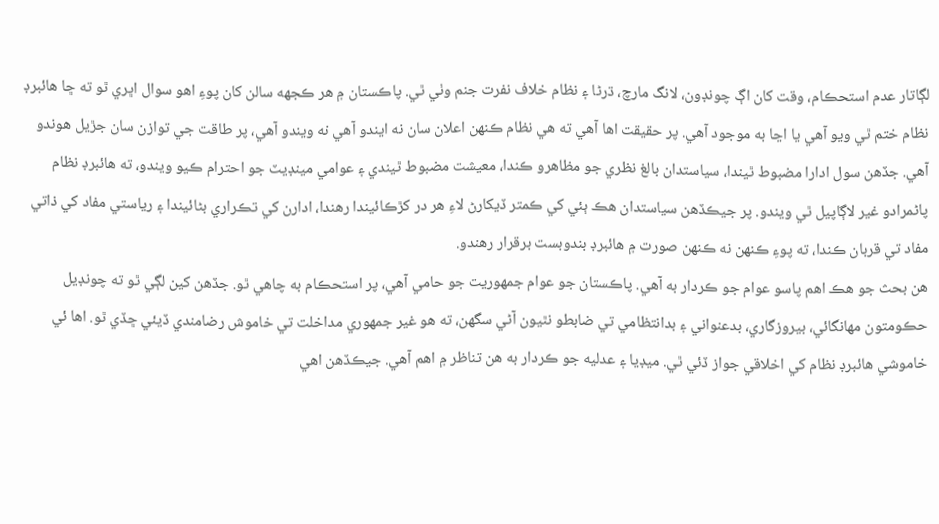لڳاتار عدم استحڪام، وقت کان اڳ چونڊون، لانگ مارچ، ڌرڻا ۽ نظام خلاف نفرت جنم وٺي ٿي. پاڪستان ۾ هر ڪجهه سالن کان پوءِ اهو سوال اڀري ٿو ته ڇا هائبرڊ نظام ختم ٿي ويو آهي يا اڃا به موجود آهي. پر حقيقت اها آهي ته هي نظام ڪنهن اعلان سان نه ايندو آهي نه ويندو آهي، پر طاقت جي توازن سان جڙيل هوندو آهي. جڏهن سول ادارا مضبوط ٿيندا، سياستدان بالغ نظري جو مظاهرو ڪندا، معيشت مضبوط ٿيندي ۽ عوامي مينڊيٽ جو احترام ڪيو ويندو، ته هائبرڊ نظام پاڻمرادو غير لاڳاپيل ٿي ويندو. پر جيڪڏهن سياستدان هڪ ٻئي کي ڪمتر ڏيکارڻ لاءِ هر در کڙڪائيندا رهندا، ادارن کي تڪراري بڻائيندا ۽ رياستي مفاد کي ذاتي مفاد تي قربان ڪندا، ته پوءِ ڪنهن نه ڪنهن صورت ۾ هائبرڊ بندوبست برقرار رهندو.
هن بحث جو هڪ اهم پاسو عوام جو ڪردار به آهي. پاڪستان جو عوام جمهوريت جو حامي آهي، پر استحڪام به چاهي ٿو. جڏهن کين لڳي ٿو ته چونڊيل حڪومتون مهانگائي، بيروزگاري، بدعنواني ۽ بدانتظامي تي ضابطو نٿيون آڻي سگهن، ته هو غير جمهوري مداخلت تي خاموش رضامندي ڏيئي ڇڏي ٿو. اها ئي خاموشي هائبرڊ نظام کي اخلاقي جواز ڏئي ٿي. ميڊيا ۽ عدليه جو ڪردار به هن تناظر ۾ اهم آهي. جيڪڏهن اهي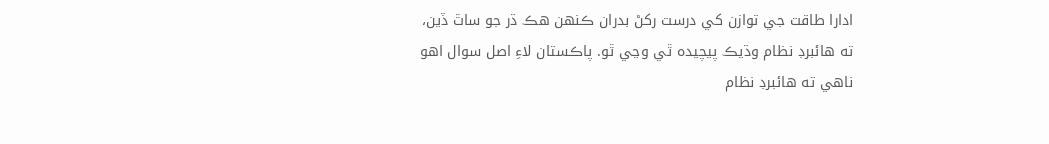ادارا طاقت جي توازن کي درست رکڻ بدران ڪنهن هڪ ڌر جو ساٿ ڏين، ته هائبرڊ نظام وڌيڪ پيچيده ٿي وڃي ٿو. پاڪستان لاءِ اصل سوال اهو ناهي ته هائبرڊ نظام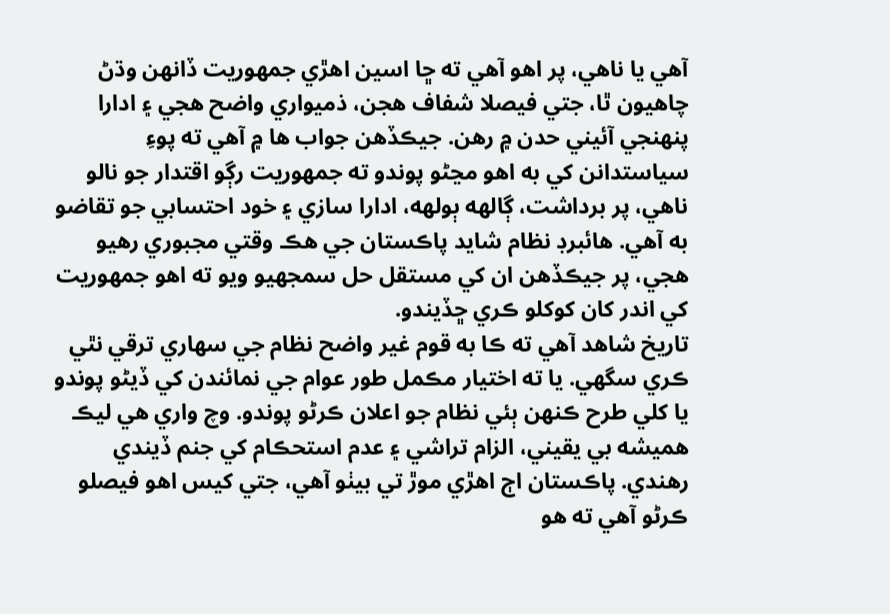آهي يا ناهي، پر اهو آهي ته ڇا اسين اهڙي جمهوريت ڏانهن وڌڻ چاهيون ٿا، جتي فيصلا شفاف هجن، ذميواري واضح هجي ۽ ادارا پنهنجي آئيني حدن ۾ رهن. جيڪڏهن جواب ها ۾ آهي ته پوءِ سياستدانن کي به اهو مڃڻو پوندو ته جمهوريت رڳو اقتدار جو نالو ناهي، پر برداشت، ڳالهه ٻولهه، ادارا سازي ۽ خود احتسابي جو تقاضو به آهي. هائبرڊ نظام شايد پاڪستان جي هڪ وقتي مجبوري رهيو هجي، پر جيڪڏهن ان کي مستقل حل سمجهيو ويو ته اهو جمهوريت کي اندر کان کوکلو ڪري ڇڏيندو.
تاريخ شاهد آهي ته ڪا به قوم غير واضح نظام جي سهاري ترقي نٿي ڪري سگهي. يا ته اختيار مڪمل طور عوام جي نمائندن کي ڏيڻو پوندو يا کلي طرح ڪنهن ٻئي نظام جو اعلان ڪرڻو پوندو. وچ واري هي ليڪ هميشه بي يقيني، الزام تراشي ۽ عدم استحڪام کي جنم ڏيندي رهندي. پاڪستان اڄ اهڙي موڙ تي بيٺو آهي، جتي کيس اهو فيصلو ڪرڻو آهي ته هو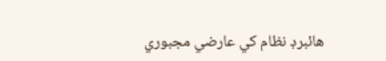هائبرڊ نظام کي عارضي مجبوري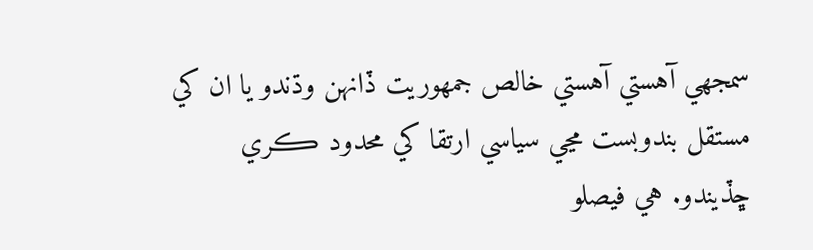سمجهي آهستي آهستي خالص جمهوريت ڏانهن وڌندو يا ان کي مستقل بندوبست مڃي سياسي ارتقا کي محدود ڪري ڇڏيندو. هي فيصلو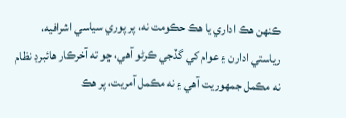ڪنهن هڪ اداري يا هڪ حڪومت نه، پر پوري سياسي اشرافيه، رياستي ادارن ۽ عوام کي گڏجي ڪرڻو آهي، ڇو ته آخرڪار هائبرڊ نظام نه مڪمل جمهوريت آهي ۽ نه مڪمل آمريت، پر هڪ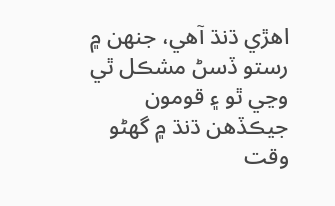اهڙي ڌنڌ آهي، جنهن ۾ رستو ڏسڻ مشڪل ٿي وڃي ٿو ۽ قومون جيڪڏهن ڌنڌ ۾ گهڻو وقت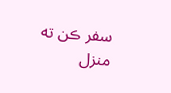سفر ڪن ته منزل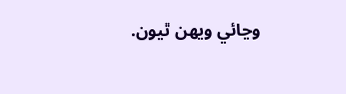وڃائي ويهن ٿيون.